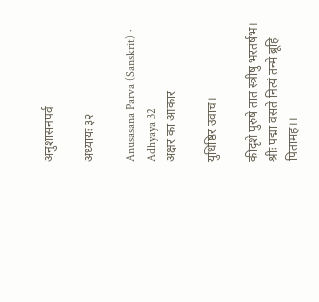अनुशासनपर्व

अध्यायः ३२

Anusasana Parva (Sanskrit) · Adhyaya 32
अक्षर का आकार

युधिष्ठिर उवाच।

कीदृशे पुरुषे तात स्त्रीषु भरतर्षभ।
श्रीः पद्मा वसते नित्यं तन्मे ब्रूहि पितामह।।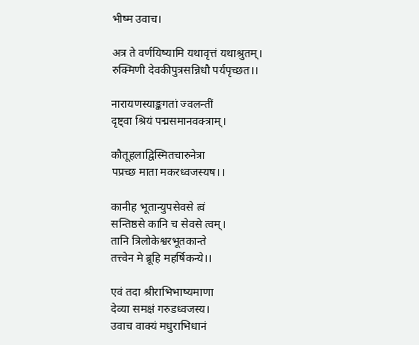भीष्म उवाच।

अत्र ते वर्णयिष्यामि यथावृत्तं यथाश्रुतम्।
रुक्मिणी देवकीपुत्रसन्निधौ पर्यपृच्छत।।

नारायणस्याङ्कगतां ज्वलन्तीं
दृष्ट्वा श्रियं पद्मसमानवक्त्राम्।

कौतूहलाद्विस्मितचारुनेत्रा
पप्रच्छ माता मकरध्वजस्यष।।

कानीह भूतान्युपसेवसे त्वं
सन्तिष्ठसे कानि च सेवसे त्वम्।
तानि त्रिलोकेश्वरभूतकान्ते
तत्त्वेन मे ब्रूहि महर्षिकन्ये।।

एवं तदा श्रीराभिभाष्यमाणा
देव्या समक्षं गरुडध्वजस्य।
उवाच वाक्यं मधुराभिधानं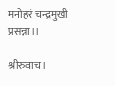मनोहरं चन्द्रमुखी प्रसन्ना।।

श्रीरुवाच।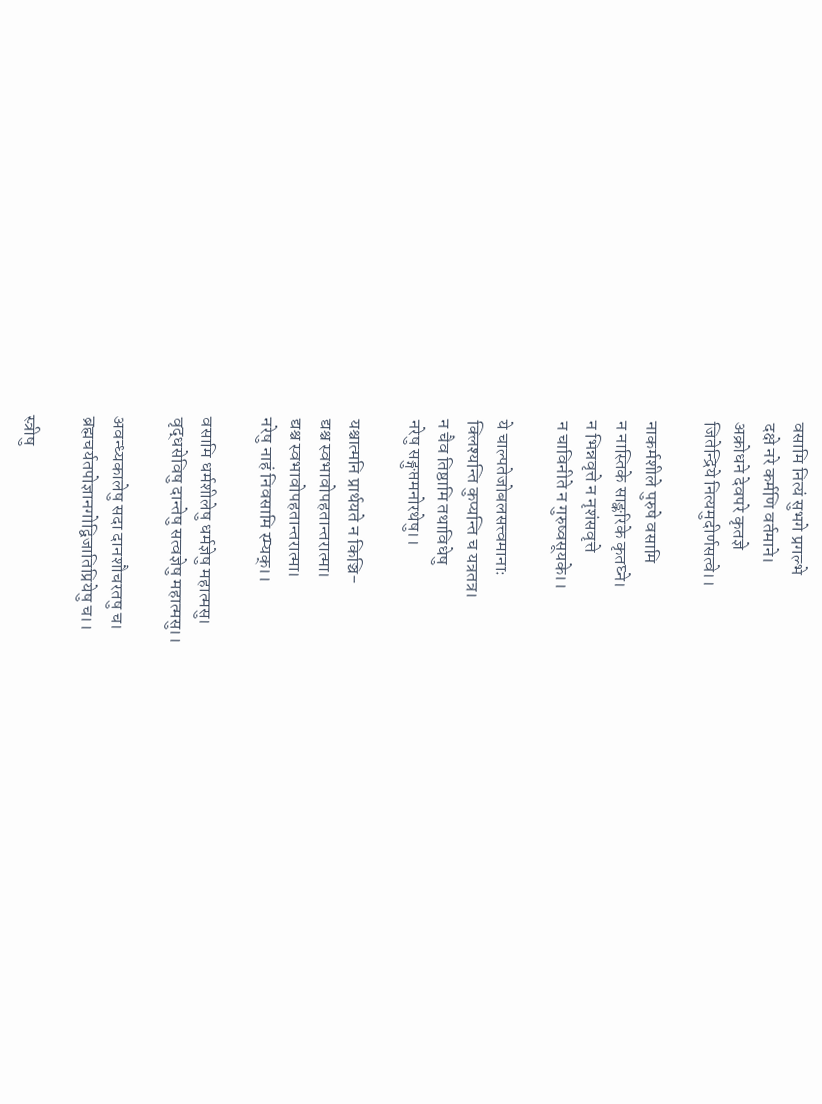वसामि नित्यं सुभगे प्रगल्भे
दक्षे नरे कर्मणि वर्तमाने।
अक्रोधने देवपरे कृतज्ञे
जितेन्द्रिये नित्यमुदीर्णसत्वे।।

नाकर्मशीले पुरुषे वसामि
न नास्तिके साङ्करिके कृतघ्ने।
न भिन्नवृत्ते न नृशंसवृत्ते
न चाविनीते न गुरुष्वसूयके।।

ये चाल्पतेजोबलसत्त्वमानाः
क्लिश्यन्ति कुप्यन्ति च यत्रतत्र।
न चैव तिष्ठामि तथाविधेषु
नरेषु सङ्गुप्तमनोरथेषु।।

यश्चात्मनि प्रार्थयते न किञ्चि-
द्यश्च स्वभावोपहतान्तरात्मा।
द्यश्च स्वभावोपहतान्तरात्मा।
नरेषु नाहं निवसामि स्म्यक्।।

वसामि धर्मशीलेषु धर्मज्ञेषु महात्मसु।
वृद्धसेविषु दान्तेषु सत्वज्ञेषु महात्मसु।।

अवन्ध्यकालेषु सदा दानशौचरतषु च।
ब्रह्मचर्यतपोज्ञानगोद्विजातिप्रियेषु च।।

स्त्रीषु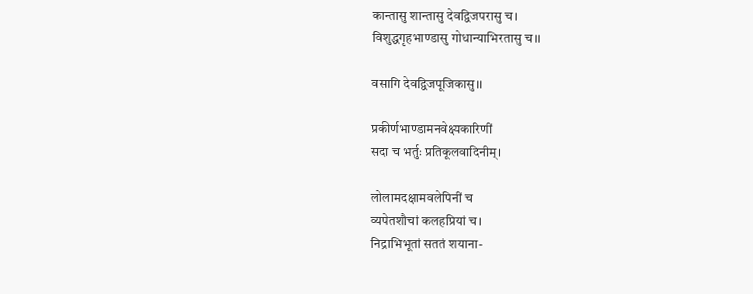कान्तासु शान्तासु देवद्विजपरासु च।
विशुद्धगृहभाण्डासु गोधान्याभिरतासु च।।

वसागि देवद्विजपूजिकासु।।

प्रकीर्णभाण्डामनवेक्ष्यकारिणीं
सदा च भर्तुः प्रतिकूलवादिनीम्।

लोलामदक्षामवलेपिनीं च
व्यपेतशौचां कलहप्रियां च।
निद्राभिभूतां सततं शयाना-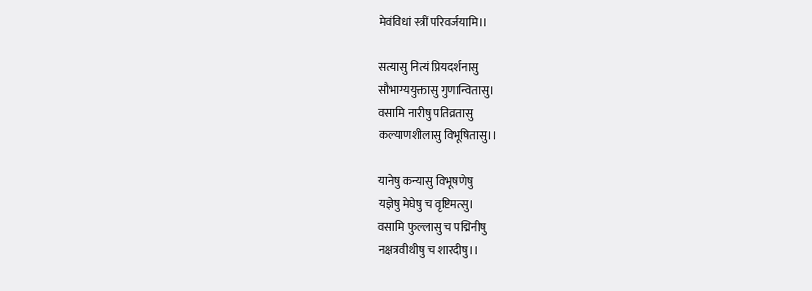मेवंविधां स्त्रीं परिवर्जयामि।।

सत्यासु नित्यं प्रियदर्शनासु
सौभाग्ययुक्तासु गुणान्वितासु।
वसामि नारीषु पतिव्रतासु
कल्याणशीलासु विभूषितासु।।

यानेषु कन्यासु विभूषणेषु
यज्ञेषु मेघेषु च वृष्टिमत्सु।
वसामि फुल्लासु च पद्मिनीषु
नक्षत्रवीथीषु च शारदीषु।।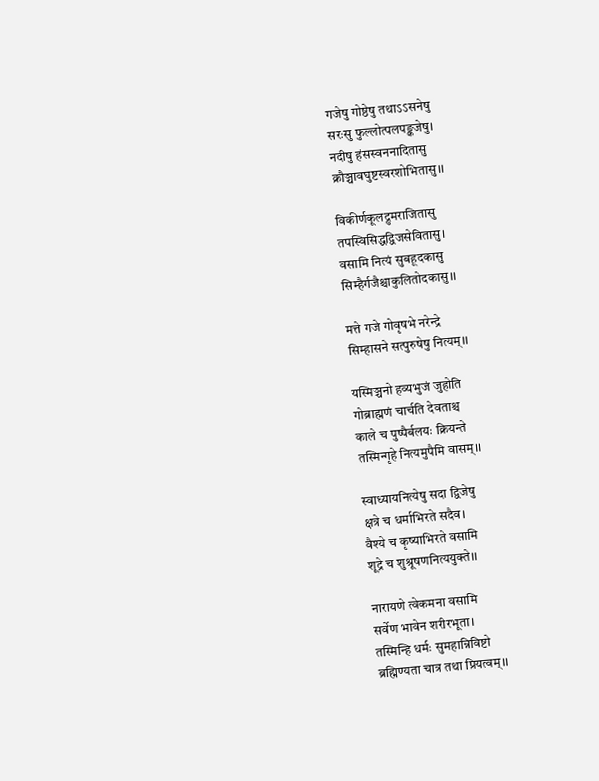गजेषु गोष्ठेषु तथाऽऽसनेषु
सरःसु फुल्लोत्पलपङ्कजेषु।
नदीषु हंसस्वननादितासु
क्रौञ्चावघुष्टस्वरशोभितासु।।

विकीर्णकूलद्रुमराजितासु
तपस्विसिद्धद्विजसेवितासु।
वसामि नित्यं सुबहूदकासु
सिम्हैर्गजैश्चाकुलितोदकासु।।

मत्ते गजे गोवृषभे नरेन्द्रे
सिम्हासने सत्पुरुषेषु नित्यम्।।

यस्मिञ्चनो हव्यभुजं जुहोति
गोब्राह्मणं चार्चति देवताश्च
काले च पुष्पैर्बलयः क्रियन्ते
तस्मिन्गृहे नित्यमुपैमि वासम्।।

स्वाध्यायनित्येषु सदा द्विजेषु
क्षत्रे च धर्माभिरते सदैव।
वैश्ये च कृष्याभिरते वसामि
शूद्रे च शुश्रूषणनित्ययुक्ते।।

नारायणे त्वेकमना वसामि
सर्वेण भावेन शरीरभूता।
तस्मिन्हि धर्मः सुमहान्निविष्टो
ब्रह्मिण्यता चात्र तथा प्रियत्वम्।।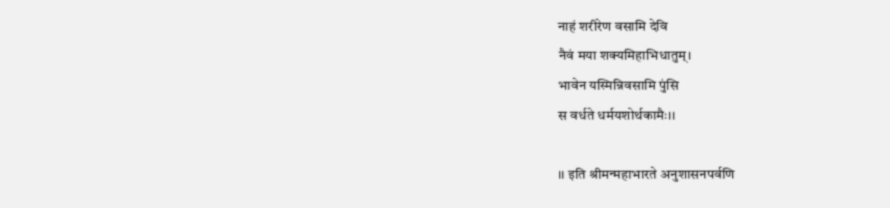नाहं शरीरेण वसामि देवि
नैवं मया शक्यमिहाभिधातुम्।
भावेन यस्मिन्निवसामि पुंसि
स वर्धते धर्मयशोर्थकामैः।।

।। इति श्रीमन्महाभारते अनुशासनपर्वणि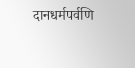दानधर्मपर्वणि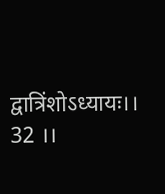द्वात्रिंशोऽध्यायः।। 32 ।।